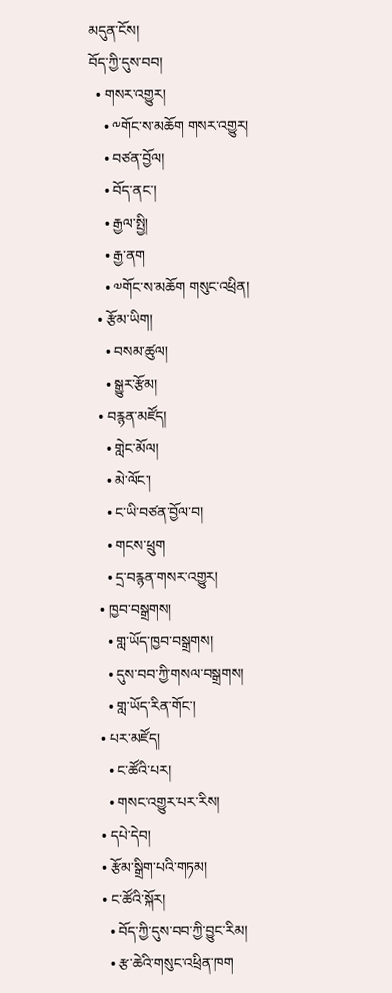མདུན་ངོས།
བོད་ཀྱི་དུས་བབ།
  • གསར་འགྱུར།
    • ༸གོང་ས་མཆོག གསར་འགྱུར།
    • བཙན་བྱོལ།
    • བོད་ནང་།
    • རྒྱལ་སྤྱི།
    • རྒྱ་ནག
    • ༧གོང་ས་མཆོག གསུང་འཕྲིན།
  • རྩོམ་ཡིག།
    • བསམ་ཚུལ།
    • སྒྱུར་རྩོམ།
  • བརྙན་མཛོད།
    • གླེང་མོལ།
    • མེ་ལོང་།
    • ང་ཡི་བཙན་བྱོལ་བ།
    • གངས་ཕྲུག
    • དྲ་བརྙན་གསར་འགྱུར།
  • ཁྱབ་བསྒྲགས།
    • གླ་ཡོད་ཁྱབ་བསྒྲགས།
    • དུས་བབ་ཀྱི་གསལ་བསྒྲགས།
    • གླ་ཡོད་རིན་གོང་།
  • པར་མཛོད།
    • ང་ཚོའི་པར།
    • གསང་འགྱུར་པར་རིས།
  • དཔེ་དེབ།
  • རྩོམ་སྒྲིག་པའི་གཏམ།
  • ང་ཚོའི་སྐོར།
    • བོད་ཀྱི་དུས་བབ་ཀྱི་བྱུང་རིམ།
    • རྩ་ཆེའི་གསུང་འཕྲིན་ཁག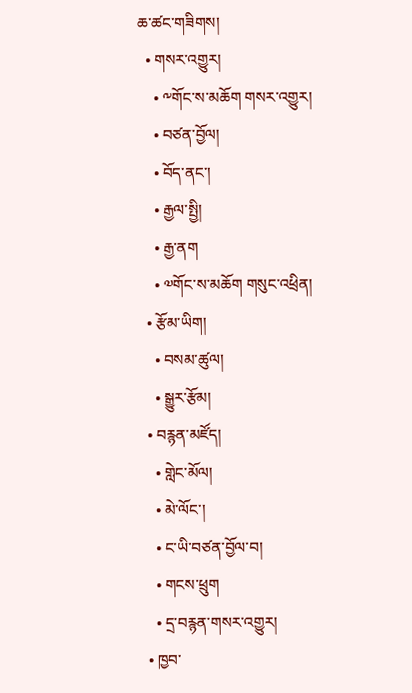ཆ་ཚང་གཟིགས།
  • གསར་འགྱུར།
    • ༸གོང་ས་མཆོག གསར་འགྱུར།
    • བཙན་བྱོལ།
    • བོད་ནང་།
    • རྒྱལ་སྤྱི།
    • རྒྱ་ནག
    • ༧གོང་ས་མཆོག གསུང་འཕྲིན།
  • རྩོམ་ཡིག།
    • བསམ་ཚུལ།
    • སྒྱུར་རྩོམ།
  • བརྙན་མཛོད།
    • གླེང་མོལ།
    • མེ་ལོང་།
    • ང་ཡི་བཙན་བྱོལ་བ།
    • གངས་ཕྲུག
    • དྲ་བརྙན་གསར་འགྱུར།
  • ཁྱབ་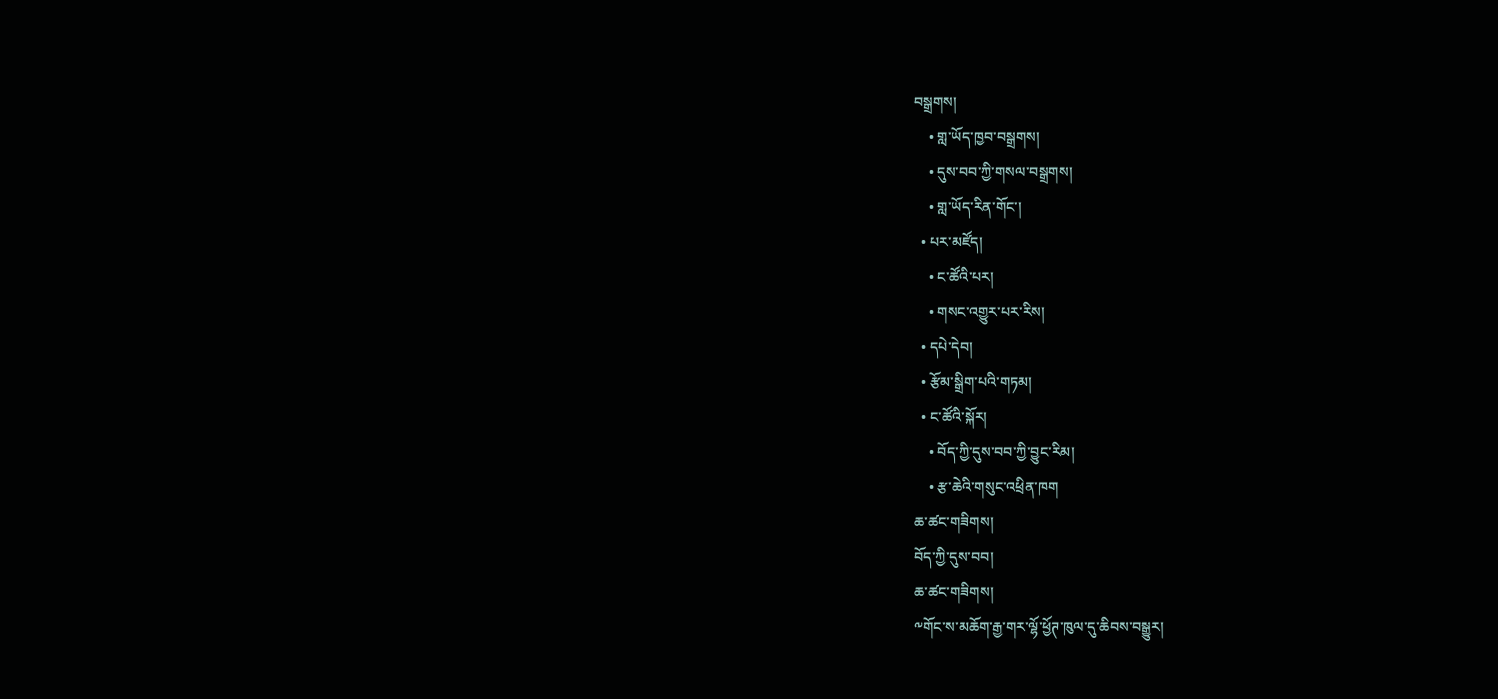བསྒྲགས།
    • གླ་ཡོད་ཁྱབ་བསྒྲགས།
    • དུས་བབ་ཀྱི་གསལ་བསྒྲགས།
    • གླ་ཡོད་རིན་གོང་།
  • པར་མཛོད།
    • ང་ཚོའི་པར།
    • གསང་འགྱུར་པར་རིས།
  • དཔེ་དེབ།
  • རྩོམ་སྒྲིག་པའི་གཏམ།
  • ང་ཚོའི་སྐོར།
    • བོད་ཀྱི་དུས་བབ་ཀྱི་བྱུང་རིམ།
    • རྩ་ཆེའི་གསུང་འཕྲིན་ཁག
ཆ་ཚང་གཟིགས།
བོད་ཀྱི་དུས་བབ།
ཆ་ཚང་གཟིགས།
༸གོང་ས་མཆོག་རྒྱ་གར་ལྷོ་ཕྱོཊ་ཁུལ་དུ་ཆིབས་བསྒྱུར།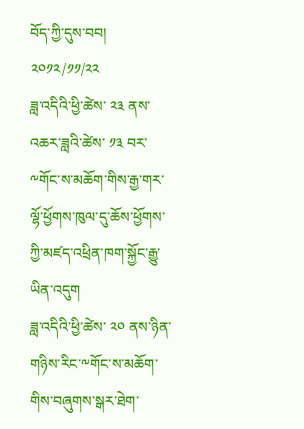བོད་ཀྱི་དུས་བབ།
༢༠༡༢/༡༡/༢༢
ཟླ་འདིའི་ཕྱི་ཚེས་ ༢༣ ནས་འཆར་ཟླའི་ཚེས་ ༡༣ བར་༸གོང་ས་མཆོག་གིས་རྒྱ་གར་ལྷོ་ཕྱོགས་ཁུལ་དུ་ཆོས་ཕྱོགས་ཀྱི་མཛད་འཕྲིན་ཁག་སྐྱོང་རྒྱུ་ཡིན་འདུག
ཟླ་འདིའི་ཕྱི་ཚེས་ ༢༠ ནས་ཉིན་གཉིས་རིང་༸གོང་ས་མཆོག་གིས་བཞུགས་སྒར་ཐེག་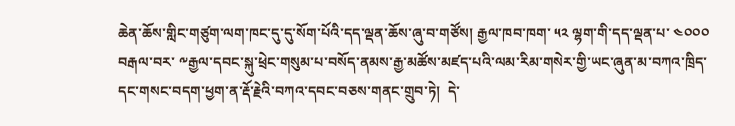ཆེན་ཆོས་གླིང་གཙུག་ལག་ཁང་དུ་དུ་སོག་པོའི་དད་ལྡན་ཆོས་ཞུ་བ་གཙོས། རྒྱལ་ཁབ་ཁག་ ༥༢ ལྷག་གི་དད་ལྡན་པ་ ༤༠༠༠ བརྒལ་བར་ ༸རྒྱལ་དབང་སྐུ་ཕྲེང་གསུམ་པ་བསོད་ནམས་རྒྱ་མཚོས་མཛད་པའི་ལམ་རིམ་གསེར་གྱི་ཡང་ཞུན་མ་བཀའ་ཁྲིད་དང་གསང་བདག་ཕྱག་ན་རྡོ་རྗེའི་བཀའ་དབང་བཅས་གནང་གྲུབ་ཏེ།  དེ་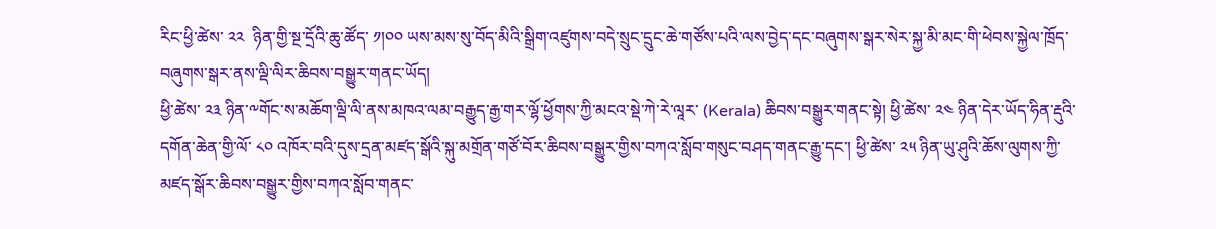རིང་ཕྱི་ཚེས་ ༢༢  ཉིན་གྱི་སྔ་དྲོའི་ཆུ་ཚོད་ ༡།༠༠ ཡས་མས་སུ་བོད་མིའི་སྒྲིག་འཛུགས་བདེ་སྲུང་དྲུང་ཆེ་གཙོས་པའི་ལས་བྱེད་དང་བཞུགས་སྒར་སེར་སྐྱ་མི་མང་གི་ཕེབས་སྐྱེལ་ཁྲོད་བཞུགས་སྒར་ནས་ལྡི་ལིར་ཆིབས་བསྒྱུར་གནང་ཡོད།
ཕྱི་ཚེས་ ༢༣ ཉིན་༸གོང་ས་མཆོག་ལྡི་ལི་ནས་མཁའ་ལམ་བརྒྱུད་རྒྱ་གར་ལྷོ་ཕྱོགས་ཀྱི་མངའ་སྡེ་ཀེ་རེ་ལཱར་ (Kerala) ཆིབས་བསྒྱུར་གནང་སྟེ། ཕྱི་ཚེས་ ༢༤ ཉིན་དེར་ཡོད་ཧིན་རྡུའི་དགོན་ཆེན་གྱི་ལོ་ ༨༠ འཁོར་བའི་དུས་དྲན་མཛད་སྒོའི་སྐུ་མགྲོན་གཙོ་བོར་ཆིབས་བསྒྱུར་གྱིས་བཀའ་སློབ་གསུང་བཤད་གནང་རྒྱུ་དང་། ཕྱི་ཚེས་ ༢༥ ཉིན་ཡུ་ཤུའི་ཆོས་ལུགས་ཀྱི་མཛད་སྒོར་ཆིབས་བསྒྱུར་གྱིས་བཀའ་སློབ་གནང་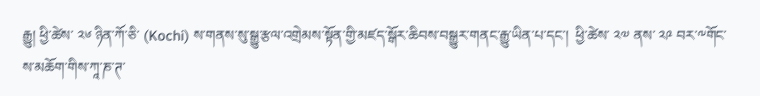རྒྱུ། ཕྱི་ཚེས་ ༢༦ ཉིན་ཀོ་ཅི་ (Kochi) ས་གནས་སུ་སྒྱུ་རྩལ་འགྲེམས་སྟོན་གྱི་མཛད་སྒོར་ཆིབས་བསྒྱུར་གནང་རྒྱུ་ཡིན་པ་དང་།  ཕྱི་ཚེས་ ༢༧ ནས་ ༢༩ བར་༸གོང་ས་མཆོག་གིས་ཀཱ་ཎ་ཊ་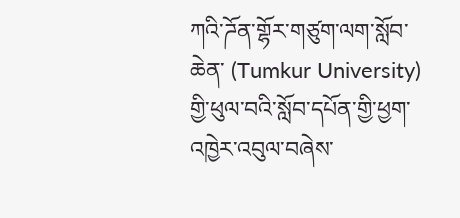ཀའི་ཌོན་གྷོར་གཙུག་ལག་སློབ་ཆེན་ (Tumkur University) གྱི་ཕུལ་བའི་སློབ་དཔོན་གྱི་ཕྱག་འཁྱེར་འབུལ་བཞེས་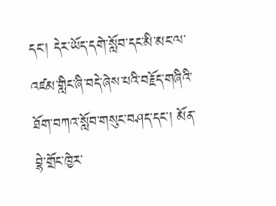དང་། དེར་ཡོད་དགེ་སློབ་དང་མི་མང་ལ་འཛམ་གླིང་ཞི་བདེ་ཞེས་པའི་བརྗོད་གཞིའི་ཐོག་བཀའ་སློབ་གསུང་བཤད་དང་། མོན་བྷེ་གྲོང་ཁྱེར་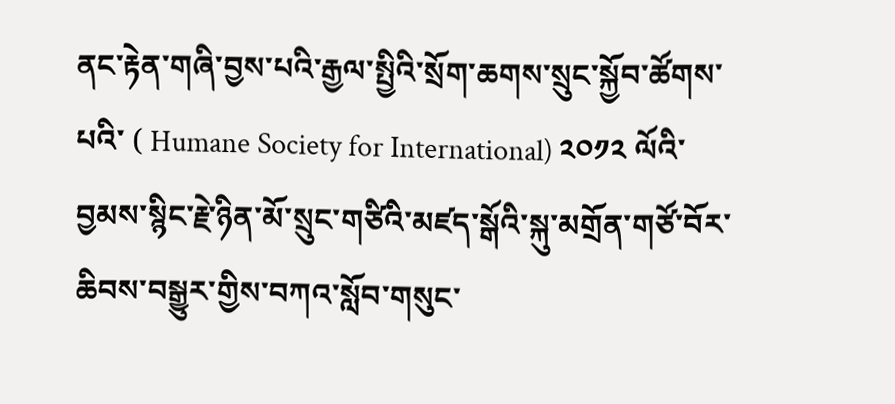ནང་རྟེན་གཞི་བྱས་པའི་རྒྱལ་སྤྱིའི་སྲོག་ཆགས་སྲུང་སྐྱོབ་ཚོགས་པའི་ ( Humane Society for International) ༢༠༡༢ ལོའི་བྱམས་སྙིང་རྗེ་ཉིན་མོ་སྲུང་གཙིའི་མཛད་སྒོའི་སྐུ་མགྲོན་གཙོ་བོར་ཆིབས་བསྒྱུར་གྱིས་བཀའ་སློབ་གསུང་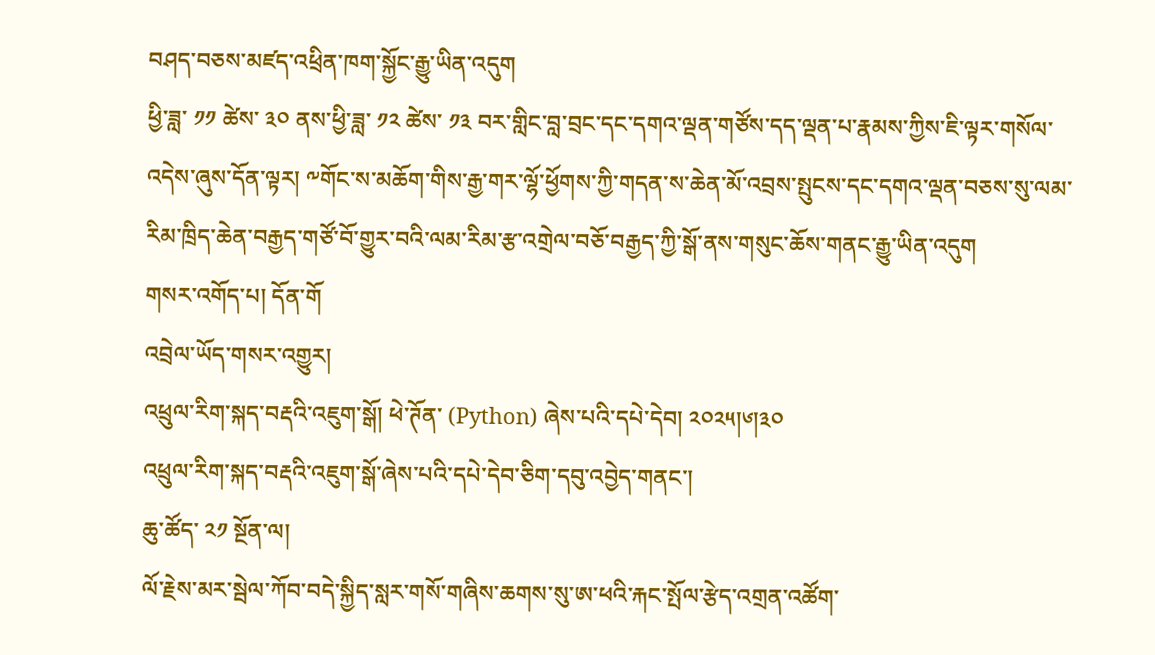བཤད་བཅས་མཛད་འཕྲིན་ཁག་སྐྱོང་རྒྱུ་ཡིན་འདུག
ཕྱི་ཟླ་ ༡༡ ཚེས་ ༣༠ ནས་ཕྱི་ཟླ་ ༡༢ ཚེས་ ༡༣ བར་གླིང་བླ་བྲང་དང་དགའ་ལྡན་གཙོས་དད་ལྡན་པ་རྣམས་ཀྱིས་ཇི་ལྟར་གསོལ་འདེས་ཞུས་དོན་ལྟར། ༸གོང་ས་མཆོག་གིས་རྒྱ་གར་ལྷོ་ཕྱོགས་ཀྱི་གདན་ས་ཆེན་མོ་འབྲས་སྤུངས་དང་དགའ་ལྡན་བཅས་སུ་ལམ་རིམ་ཁྲིད་ཆེན་བརྒྱད་གཙོ་བོ་གྱུར་བའི་ལམ་རིམ་རྩ་འགྲེལ་བཅོ་བརྒྱད་ཀྱི་སྒོ་ནས་གསུང་ཆོས་གནང་རྒྱུ་ཡིན་འདུག
གསར་འགོད་པ། དོན་གོ
འབྲེལ་ཡོད་གསར་འགྱུར།
འཕྲུལ་རིག་སྐད་བརྡའི་འཇུག་སྒོ། ཕེ་ཊོན་ (Python) ཞེས་པའི་དཔེ་དེབ། ༢༠༢༥།༦།༣༠
འཕྲུལ་རིག་སྐད་བརྡའི་འཇུག་སྒོ་ཞེས་པའི་དཔེ་དེབ་ཅིག་དབུ་འབྱེད་གནང་།
ཆུ་ཚོད་ ༢༡ སྔོན་ལ།
ལོ་རྗེས་མར་སྦེལ་ཀོབ་བདེ་སྐྱིད་སླར་གསོ་གཞིས་ཆགས་སུ་ཨ་ཕའི་རྐང་སྤོལ་རྩེད་འགྲན་འཚོག་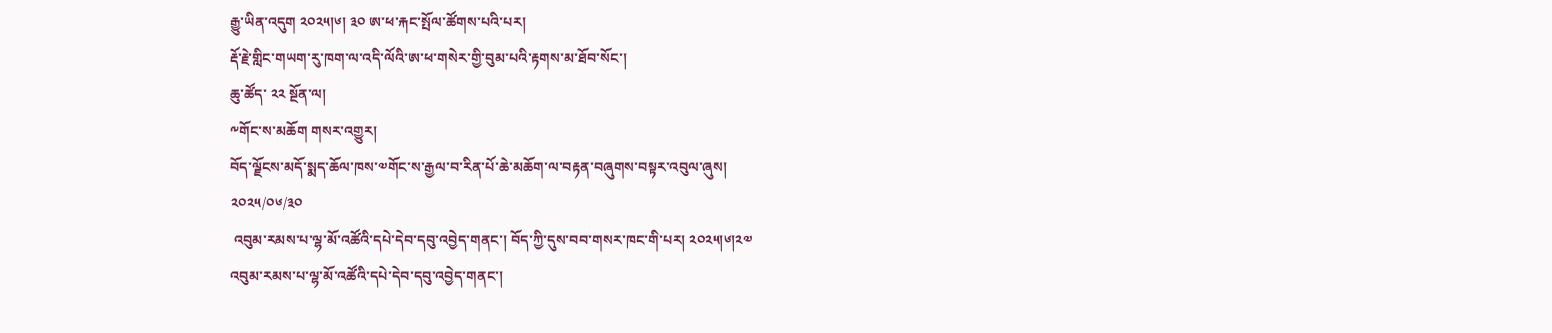རྒྱུ་ཡིན་འདུག ༢༠༢༥།༦། ༣༠ ཨ་ཕ་རྐང་སྤོལ་ཚོགས་པའི་པར།
རྡོ་རྗེ་གླིང་གཡག་རུ་ཁག་ལ་འདི་ལོའི་ཨ་ཕ་གསེར་གྱི་བུམ་པའི་རྟགས་མ་ཐོབ་སོང་།
ཆུ་ཚོད་ ༢༢ སྔོན་ལ།
༸གོང་ས་མཆོག གསར་འགྱུར།
བོད་ལྗོངས་མདོ་སྨད་ཆོལ་ཁས་༧གོང་ས་རྒྱལ་བ་རིན་པོ་ཆེ་མཆོག་ལ་བརྟན་བཞུགས་བསྟར་འབུལ་ཞུས།
༢༠༢༥/༠༦/༣༠
 འབུམ་རམས་པ་ལྷ་མོ་འཚོའི་དཔེ་དེབ་དབུ་འབྱེད་གནང་། བོད་ཀྱི་དུས་བབ་གསར་ཁང་གི་པར། ༢༠༢༥།༦།༢༧
འབུམ་རམས་པ་ལྷ་མོ་འཚོའི་དཔེ་དེབ་དབུ་འབྱེད་གནང་།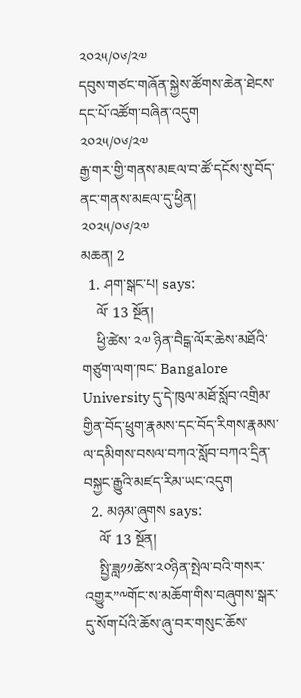༢༠༢༥/༠༦/༢༧
དབུས་གཙང་གཞོན་སྐྱེས་ཚོགས་ཆེན་ཐེངས་དང་པོ་འཚོག་བཞིན་འདུག
༢༠༢༥/༠༦/༢༧
རྒྱ་གར་གྱི་གནས་མཇལ་བ་ཚོ་དངོས་སུ་བོད་ནང་གནས་མཇལ་དུ་ཕྱིན།
༢༠༢༥/༠༦/༢༧
མཆན། 2
  1. ཤག་སྒང་པ། says:
    ལོ་ 13 སྔོན།
    ཕྱི་ཚེས་ ༢༧ ཉིན་བཻངྒ་ལོར་ཆེས་མཐོའི་གཙུག་ལག་ཁང་ Bangalore University དུ་དེ་ཁུལ་མཐོ་སློབ་འགྲིམ་གྱིན་བོད་ཕྲུག་རྣམས་དང་བོད་རིགས་རྣམས་ལ་དམིགས་བསལ་བཀའ་སློབ་བཀའ་དྲིན་བསྐྱང་རྒྱུའི་མཛད་རིམ་ཡང་འདུག
  2. མཉམ་ཞུགས says:
    ལོ་ 13 སྔོན།
    སྤྱི་ཟླ༡༡ཚེས་༢༠ཉིན་སྤེལ་བའི་གསར་འགྱུར”༸གོང་ས་མཆོག་གིས་བཞུགས་སྒར་དུ་སོག་པོའི་ཆོས་ཞུ་བར་གསུང་ཆོས་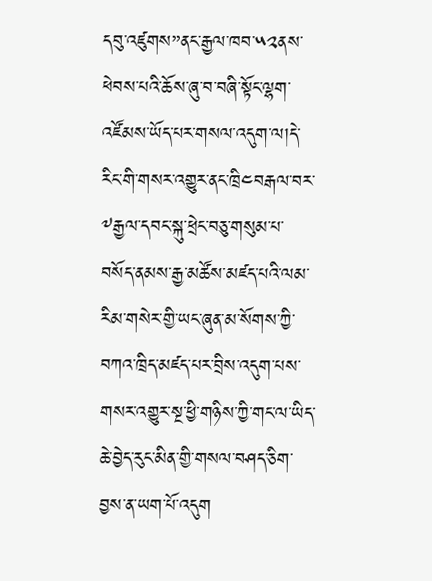དབུ་འཛུགས”ནང་རྒྱལ་ཁབ་༥༢ནས་ཕེབས་པའི་ཆོས་ཞུ་བ་བཞི་སྟོང་ལྷག་འཛོམས་ཡོད་པར་གསལ་འདུག་ལ།དེ་རིང་གི་གསར་འགྱུར་ནང་ཁྲི༤བརྒལ་བར་༸རྒྱལ་དབང་སྐུ་ཕྲེང་བཅུ་གསུམ་པ་བསོད་ནམས་རྒྱ་མཚོས་མཛད་པའི་ལམ་རིམ་གསེར་གྱི་ཡང་ཞུན་མ་སོགས་ཀྱི་བཀའ་ཁྲིད་མཛད་པར་བྲིས་འདུག་པས་གསར་འགྱུར་སྔ་ཕྱི་གཉིས་ཀྱི་གང་ལ་ཡིད་ཆེ་བྱེད་རུང་མིན་གྱི་གསལ་བཤད་ཅིག་བྱས་ན་ཡག་པོ་འདུག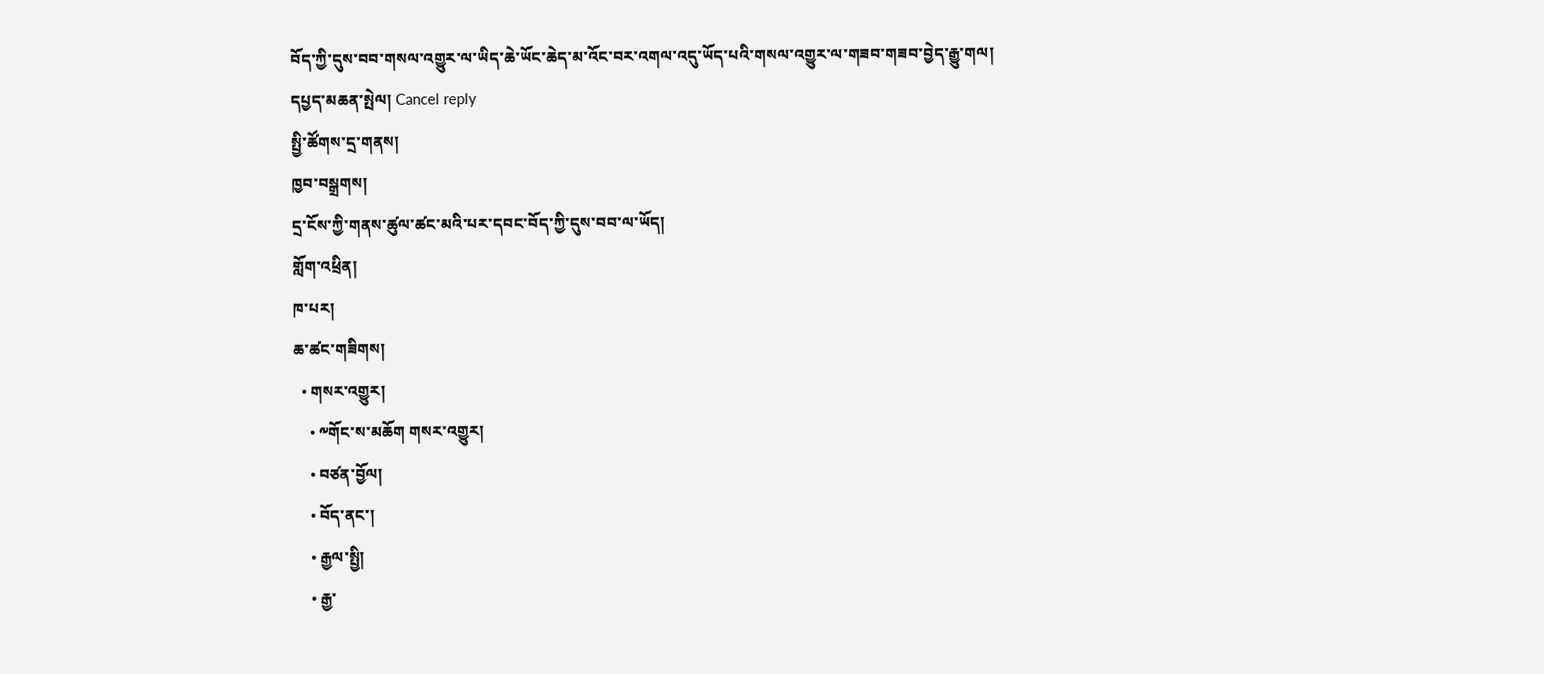བོད་ཀྱི་དུས་བབ་གསལ་འགྱུར་ལ་ཡིད་ཆེ་ཡོང་ཆེད་མ་འོང་བར་འགལ་འདུ་ཡོད་པའི་གསལ་འགྱུར་ལ་གཟབ་གཟབ་བྱེད་རྒྱུ་གལ།
དཔྱད་མཆན་སྤེལ། Cancel reply
སྤྱི་ཚོགས་དྲ་གནས།
ཁྱབ་བསྒྲགས།
དྲ་ངོས་ཀྱི་གནས་ཚུལ་ཚང་མའི་པར་དབང་བོད་ཀྱི་དུས་བབ་ལ་ཡོད།
གློག་འཕྲིན།
ཁ་པར།
ཆ་ཚང་གཟིགས།
  • གསར་འགྱུར།
    • ༸གོང་ས་མཆོག གསར་འགྱུར།
    • བཙན་བྱོལ།
    • བོད་ནང་།
    • རྒྱལ་སྤྱི།
    • རྒྱ་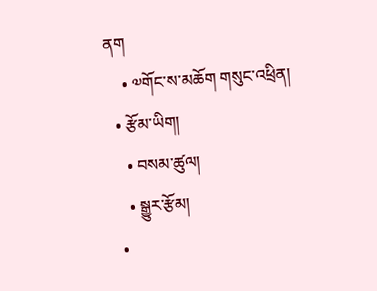ནག
    • ༧གོང་ས་མཆོག གསུང་འཕྲིན།
  • རྩོམ་ཡིག།
    • བསམ་ཚུལ།
    • སྒྱུར་རྩོམ།
  •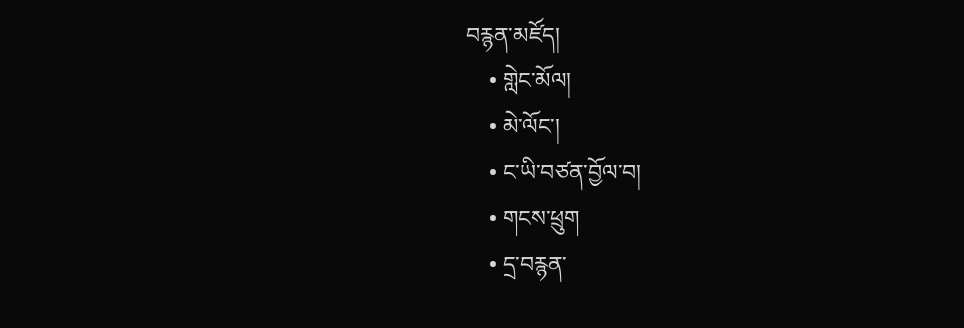བརྙན་མཛོད།
    • གླེང་མོལ།
    • མེ་ལོང་།
    • ང་ཡི་བཙན་བྱོལ་བ།
    • གངས་ཕྲུག
    • དྲ་བརྙན་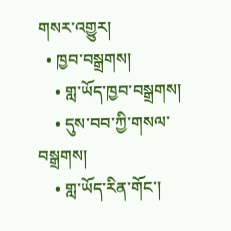གསར་འགྱུར།
  • ཁྱབ་བསྒྲགས།
    • གླ་ཡོད་ཁྱབ་བསྒྲགས།
    • དུས་བབ་ཀྱི་གསལ་བསྒྲགས།
    • གླ་ཡོད་རིན་གོང་།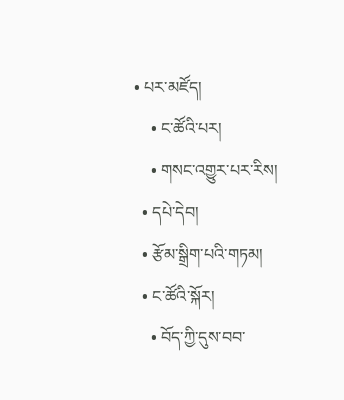• པར་མཛོད།
    • ང་ཚོའི་པར།
    • གསང་འགྱུར་པར་རིས།
  • དཔེ་དེབ།
  • རྩོམ་སྒྲིག་པའི་གཏམ།
  • ང་ཚོའི་སྐོར།
    • བོད་ཀྱི་དུས་བབ་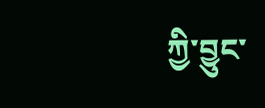ཀྱི་བྱུང་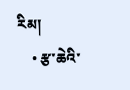རིམ།
    • རྩ་ཆེའི་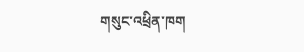གསུང་འཕྲིན་ཁག